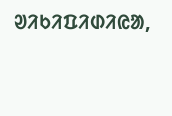ᱣᱤᱠᱤᱯᱤᱰᱤᱭᱟ,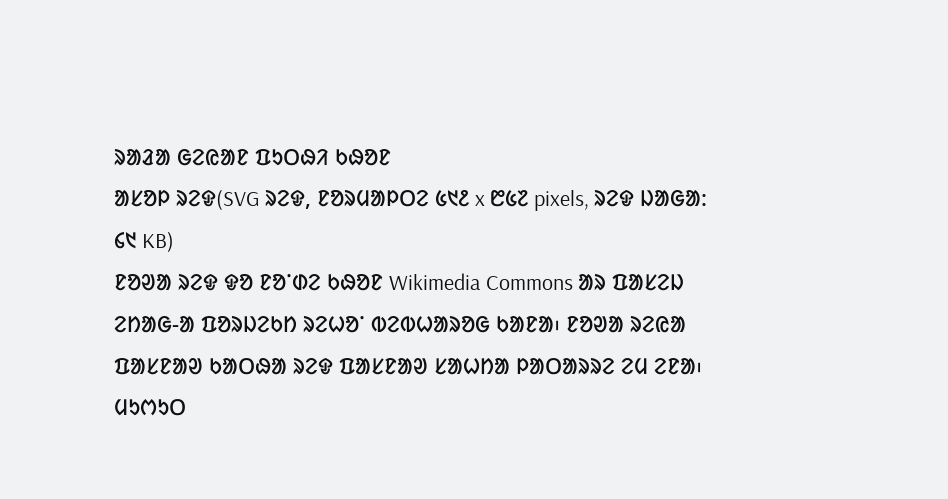ᱨᱟᱲᱟ ᱜᱮᱭᱟᱱ ᱯᱩᱛᱷᱤ ᱠᱷᱚᱱ
ᱟᱥᱚᱞ ᱨᱮᱫ(SVG ᱨᱮᱫ, ᱱᱚᱨᱢᱟᱞᱛᱮ ᱕᱑᱒ x ᱘᱕᱗ pixels, ᱨᱮᱫ ᱡᱟᱜᱟ: ᱔᱑ KB)
ᱱᱚᱣᱟ ᱨᱮᱫ ᱫᱚ ᱱᱚᱸᱰᱮ ᱠᱷᱚᱱ Wikimedia Commons ᱟᱨ ᱯᱟᱥᱮᱡ ᱮᱴᱟᱜ-ᱟ ᱯᱚᱨᱡᱮᱠᱴ ᱨᱮᱦᱚᱸ ᱵᱮᱵᱦᱟᱨᱚᱜ ᱠᱟᱱᱟ᱾ ᱱᱚᱣᱟ ᱨᱮᱭᱟ ᱯᱟᱥᱱᱟᱣ ᱠᱟᱛᱷᱟ ᱨᱮᱫ ᱯᱟᱥᱱᱟᱣ ᱥᱟᱦᱴᱟ ᱞᱟᱛᱟᱨᱨᱮ ᱮᱢ ᱮᱱᱟ᱾
ᱢᱩᱬᱩᱛ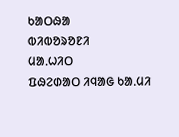ᱠᱟᱛᱷᱟ
ᱵᱤᱵᱚᱨᱚᱱᱤ
ᱢᱟᱹᱦᱤᱛ
ᱯᱷᱮᱰᱟᱛ ᱤᱧᱟᱜ ᱠᱟᱹᱢᱤ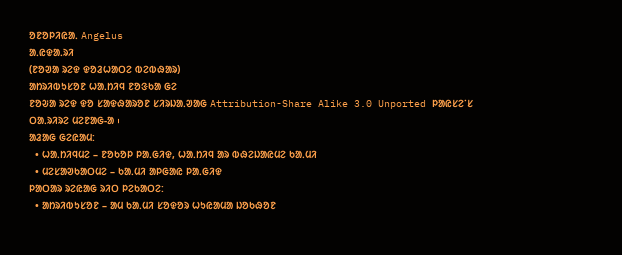ᱚᱱᱚᱞᱤᱭᱟᱹ Angelus
ᱟᱹᱭᱫᱟᱹᱨᱤ
(ᱱᱚᱣᱟ ᱨᱮᱫ ᱫᱚᱲᱦᱟᱛᱮ ᱵᱮᱵᱷᱟᱨ)
ᱟᱴᱨᱤᱵᱩᱥᱚᱱ ᱦᱟᱹᱴᱤᱧ ᱱᱚᱝᱠᱟ ᱜᱮ
ᱱᱚᱶᱟ ᱨᱮᱫ ᱫᱚ ᱥᱟᱫᱷᱟᱨᱚᱱ ᱥᱤᱨᱡᱟᱹᱣᱟᱜ Attribution-Share Alike 3.0 Unported ᱞᱟᱭᱥᱮᱸᱥ ᱛᱟᱹᱨᱤᱨᱮ ᱢᱮᱱᱟᱜ-ᱟ ᱾
ᱟᱲᱟᱜ ᱜᱮᱭᱟᱢ:
  • ᱦᱟᱹᱴᱤᱧᱢᱮ – ᱱᱚᱠᱚᱞ ᱞᱟᱹᱜᱤᱫ, ᱦᱟᱹᱴᱤᱧ ᱟᱨ ᱵᱷᱮᱡᱟᱭᱢᱮ ᱠᱟᱹᱢᱤ
  • ᱢᱮᱥᱟᱣᱠᱟᱛᱢᱮ – ᱠᱟᱹᱢᱤ ᱟᱞᱜᱟᱭ ᱞᱟᱹᱜᱤᱫ
ᱞᱟᱛᱟᱨ ᱨᱮᱭᱟᱜ ᱨᱤᱛ ᱞᱮᱠᱟᱛᱮ:
  • ᱟᱴᱨᱤᱵᱩᱥᱚᱱ – ᱟᱢ ᱠᱟᱹᱢᱤ ᱥᱚᱫᱚᱨ ᱦᱩᱭᱟᱢᱟ ᱡᱚᱠᱷᱚᱱ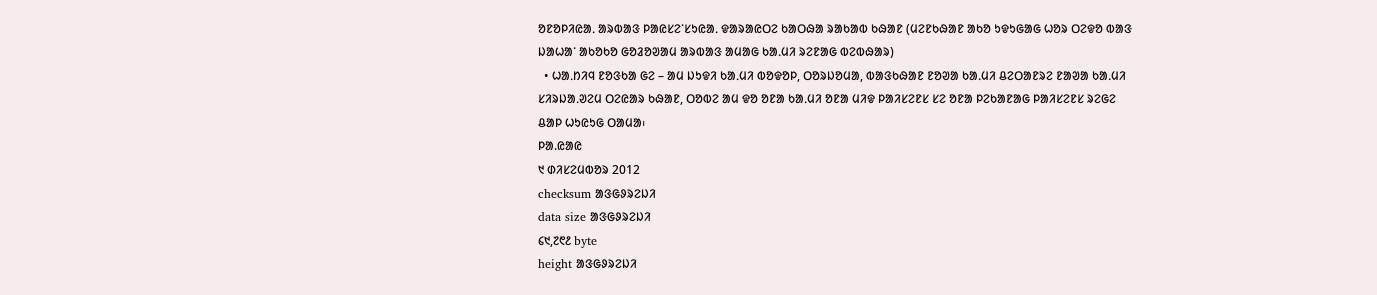ᱚᱱᱚᱞᱤᱭᱟᱹ ᱟᱨᱵᱟᱝ ᱞᱟᱭᱥᱮᱸᱥᱩᱭᱟᱹ ᱫᱟᱨᱟᱭᱛᱮ ᱠᱟᱛᱷᱟ ᱨᱟᱠᱟᱵ ᱠᱷᱟᱱ (ᱢᱮᱱᱠᱷᱟᱱ ᱟᱠᱚ ᱩᱫᱩᱜᱟᱜ ᱦᱚᱨ ᱛᱮᱫᱚ ᱵᱟᱝ ᱡᱟᱦᱟᱸ ᱟᱠᱚᱠᱚ ᱜᱚᱲᱚᱣᱟᱢ ᱟᱨᱵᱟᱝ ᱟᱢᱟᱜ ᱠᱟᱹᱢᱤ ᱨᱮᱱᱟᱜ ᱵᱮᱵᱷᱟᱨ)
  • ᱦᱟᱹᱴᱤᱧ ᱱᱚᱝᱠᱟ ᱜᱮ – ᱟᱢ ᱡᱩᱫᱤ ᱠᱟᱹᱢᱤ ᱵᱚᱫᱚᱞ, ᱛᱚᱨᱡᱚᱢᱟ, ᱵᱟᱝᱠᱷᱟᱱ ᱱᱚᱣᱟ ᱠᱟᱹᱢᱤ ᱪᱮᱛᱟᱱᱨᱮ ᱱᱟᱣᱟ ᱠᱟᱹᱢᱤ ᱥᱤᱨᱡᱟᱹᱣᱮᱢ ᱛᱮᱭᱟᱨ ᱠᱷᱟᱱ, ᱛᱚᱵᱮ ᱟᱢ ᱫᱚ ᱚᱱᱟ ᱠᱟᱹᱢᱤ ᱚᱱᱟ ᱢᱤᱫ ᱞᱟᱤᱥᱮᱱᱥ ᱥᱮ ᱚᱱᱟ ᱞᱮᱠᱟᱱᱟᱜ ᱞᱟᱤᱥᱮᱱᱥ ᱨᱮᱜᱮ ᱪᱟᱞ ᱦᱩᱭᱩᱜ ᱛᱟᱢᱟ᱾
ᱞᱟ.ᱭᱟᱭ
᱑ ᱰᱤᱥᱮᱢᱵᱚᱨ 2012
checksum ᱟᱝᱜᱽᱨᱮᱡᱤ
data size ᱟᱝᱜᱽᱨᱮᱡᱤ
᱔᱑,᱗᱖᱒ byte
height ᱟᱝᱜᱽᱨᱮᱡᱤ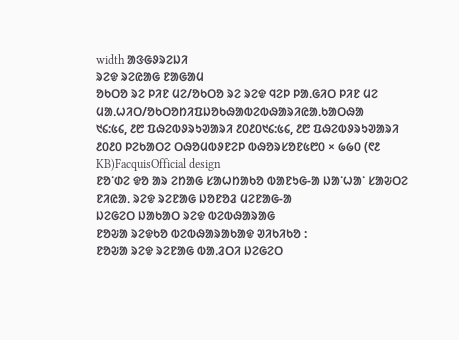width ᱟᱝᱜᱽᱨᱮᱡᱤ
ᱨᱮᱫ ᱨᱮᱭᱟᱜ ᱱᱟᱜᱟᱢ
ᱚᱠᱛᱚ ᱨᱮ ᱞᱤᱱ ᱢᱮ/ᱚᱠᱛᱚ ᱨᱮ ᱨᱮᱫ ᱧᱮᱞ ᱞᱟᱹᱜᱤᱛ ᱞᱤᱱ ᱢᱮ
ᱢᱟᱹᱦᱤᱛ/ᱚᱠᱛᱚᱴᱤᱯᱡᱚᱠᱷᱟᱵᱮᱵᱷᱟᱨᱤᱭᱟᱹᱠᱟᱛᱷᱟ
᱑᱔:᱕᱔, ᱒᱘ ᱯᱷᱮᱵᱽᱨᱩᱣᱟᱨᱤ ᱒᱐᱒᱐᱑᱔:᱕᱔, ᱒᱘ ᱯᱷᱮᱵᱽᱨᱩᱣᱟᱨᱤ ᱒᱐᱒᱐ ᱞᱮᱠᱟᱛᱮ ᱛᱷᱚᱢᱵᱽᱱᱮᱞ ᱵᱷᱚᱨᱥᱚᱱ᱕᱘᱐ × ᱙᱙᱐ (᱖᱒ KB)FacquisOfficial design
ᱱᱚᱸᱰᱮ ᱫᱚ ᱟᱨ ᱮᱴᱟᱜ ᱥᱟᱦᱴᱟᱠᱚ ᱵᱟᱱᱩᱜ-ᱟ ᱡᱟᱸᱦᱟᱸ ᱥᱟᱶᱛᱮ ᱱᱤᱭᱟᱹ ᱨᱮᱫ ᱨᱮᱱᱟᱜ ᱡᱚᱱᱚᱲ ᱢᱮᱱᱟᱜ-ᱟ
ᱡᱮᱜᱮᱛ ᱡᱟᱠᱟᱛ ᱨᱮᱫ ᱵᱮᱵᱷᱟᱨᱟᱜ
ᱱᱚᱶᱟ ᱨᱮᱫᱠᱚ ᱵᱮᱵᱷᱟᱨᱟᱠᱟᱫ ᱣᱤᱠᱤᱠᱚ :
ᱱᱚᱶᱟ ᱨᱮᱫ ᱨᱮᱱᱟᱜ ᱵᱟᱹᱲᱛᱤ ᱡᱮᱜᱮᱛ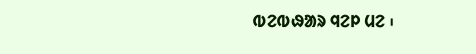ᱵᱮᱵᱷᱟᱨ ᱧᱮᱞ ᱢᱮ ᱾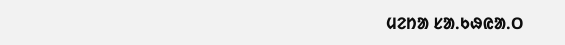ᱢᱮᱴᱟ ᱥᱟᱹᱠᱷᱭᱟᱹᱛ